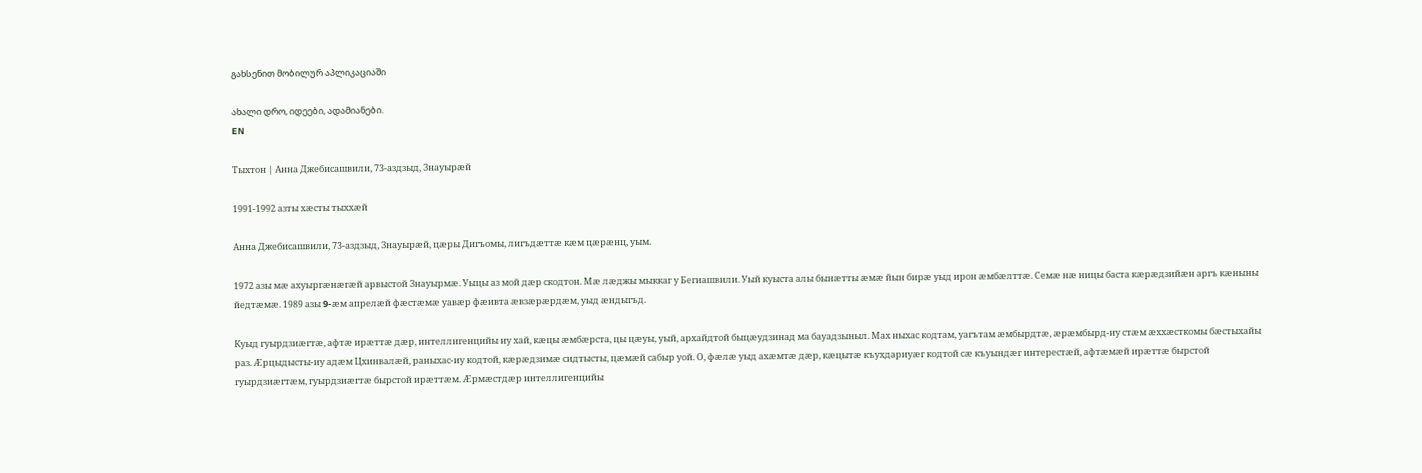გახსენით მობილურ აპლიკაციაში

ახალი დრო, იდეები, ადამიანები.
EN

Тыхтон | Анна Джебисашвили, 73-аздзыд, Знауырæй

1991-1992 азты хæсты тыххæй

Анна Джебисашвили, 73-аздзыд, Знауырæй, цæры Дигъомы, лигъдæттæ кæм цæрæнц, уым.

1972 азы мæ ахуыргæнæгæй арвыстой Знауырмæ. Уыцы аз мой дæр скодтон. Мæ лæджы мыккаг у Бегиашвили. Уый куыста алы бынæтты æмæ йын бирæ уыд ирон æмбæлттæ. Семæ нæ ницы баста кæрæдзийæн аргъ кæныны йедтæмæ. 1989 азы 9-æм апрелæй фæстæмæ уавæр фæивта æвзæрæрдæм, уыд æндыгъд.

Куыд гуырдзиæгтæ, афтæ ирæттæ дæр, интеллигенцийы иу хай, кæцы æмбæрста, цы цæуы, уый, архайдтой быцæудзинад ма бауадзыныл. Мах ныхас кодтам, уагътам æмбырдтæ, æрæмбырд-иу стæм æххæсткомы бæстыхайы раз. Æрцыдысты-иу адæм Цхинвалæй, раныхас-иу кодтой, кæрæдзимæ сидтысты, цæмæй сабыр уой. О, фæлæ уыд ахæмтæ дæр, кæцытæ къухдариуæг кодтой сæ къуындæг интерестæй, афтæмæй ирæттæ бырстой гуырдзиæгтæм, гуырдзиæгтæ бырстой ирæттæм. Æрмæстдæр интеллигенцийы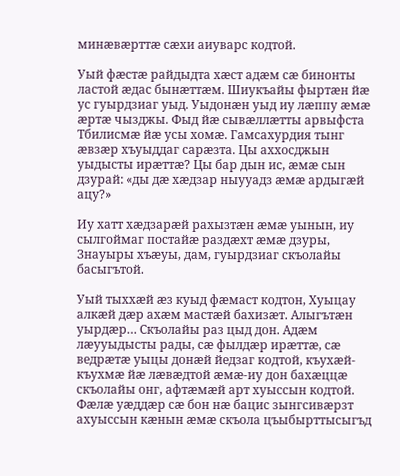минæвæрттæ сæхи аиуварс кодтой.

Уый фæстæ райдыдта хæст адæм сæ бинонты ластой æдас бынæттæм. Шиукъайы фыртæн йæ ус гуырдзиаг уыд. Уыдонæн уыд иу лæппу æмæ æртæ чызджы. Фыд йæ сывæллæтты арвыфста Тбилисмæ йæ усы хомæ. Гамсахурдия тынг æвзæр хъуыддаг сарæзта. Цы аххосджын уыдысты ирæттæ? Цы бар дын ис, æмæ сын дзурай: «ды дæ хæдзар ныууадз æмæ ардыгæй ацу?»

Иу хатт хæдзарæй рахызтæн æмæ уынын, иу сылгоймаг постайæ раздæхт æмæ дзуры, Знауыры хъæуы, дам, гуырдзиаг скъолайы басыгътой.

Уый тыххæй æз куыд фæмаст кодтон, Хуыцау алкæй дæр ахæм мастæй бахизæт. Алыгътæн уырдæр… Скъолайы раз цыд дон. Адæм лæууыдысты рады, сæ фылдæр ирæттæ, сæ ведрæтæ уыцы донæй йедзаг кодтой, къухæй-къухмæ йæ лæвæдтой æмæ-иу дон бахæццæ скъолайы онг, афтæмæй арт хуыссын кодтой. Фæлæ уæддæр сæ бон нæ бацис зынгсивæрзт ахуыссын кæнын æмæ скъола цъыбырттысыгъд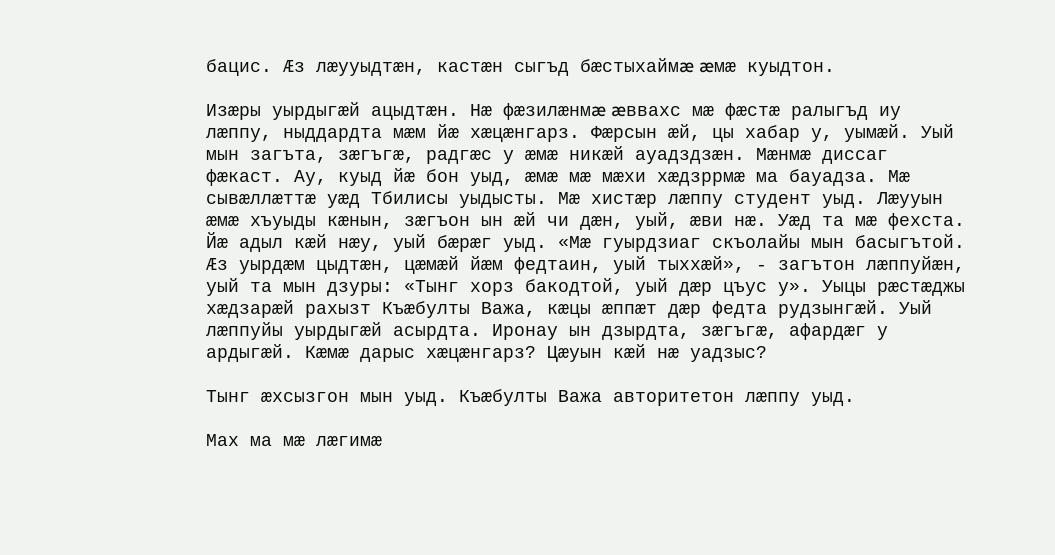бацис. Æз лæууыдтæн, кастæн сыгъд бæстыхаймæ æмæ куыдтон.

Изæры уырдыгæй ацыдтæн. Нæ фæзилæнмæ æввахс мæ фæстæ ралыгъд иу лæппу, ныддардта мæм йæ хæцæнгарз. Фæрсын æй, цы хабар у, уымæй. Уый мын загъта, зæгъгæ, радгæс у æмæ никæй ауадздзæн. Мæнмæ диссаг фæкаст. Ау, куыд йæ бон уыд, æмæ мæ мæхи хæдзррмæ ма бауадза. Мæ сывæллæттæ уæд Тбилисы уыдысты. Мæ хистæр лæппу студент уыд. Лæууын æмæ хъуыды кæнын, зæгъон ын æй чи дæн, уый, æви нæ. Уæд та мæ фехста. Йæ адыл кæй нæу, уый бæрæг уыд. «Мæ гуырдзиаг скъолайы мын басыгътой. Æз уырдæм цыдтæн, цæмæй йæм федтаин, уый тыххæй», - загътон лæппуйæн, уый та мын дзуры: «Тынг хорз бакодтой, уый дæр цъус у». Уыцы рæстæджы хæдзарæй рахызт Къæбулты Важа, кæцы æппæт дæр федта рудзынгæй. Уый лæппуйы уырдыгæй асырдта. Иронау ын дзырдта, зæгъгæ, афардæг у ардыгæй. Кæмæ дарыс хæцæнгарз? Цæуын кæй нæ уадзыс?

Тынг æхсызгон мын уыд. Къæбулты Важа авторитетон лæппу уыд.

Мах ма мæ лæгимæ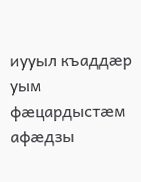иууыл къаддæр уым фæцардыстæм афæдзы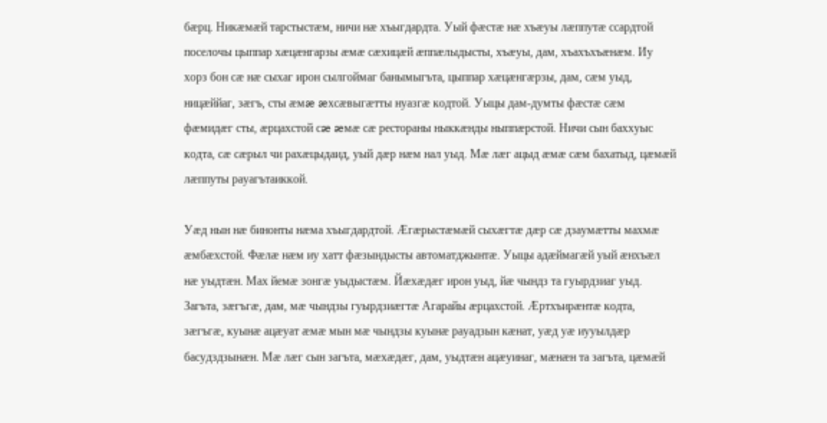бæрц. Никæмæй тарстыстæм, ничи нæ хъыгдардта. Уый фæстæ нæ хъæуы лæппутæ ссардтой поселочы цыппар хæцæнгарзы æмæ сæхицæй æппæлыдысты, хъæуы, дам, хъахъхъæнæм. Иу хорз бон сæ нæ сыхаг ирон сылгоймаг банымыгъта, цыппар хæцæнгæрзы, дам, сæм уыд, ницæййаг, зæгъ, сты æмæ æхсæвыгæтты нуазгæ кодтой. Уыцы дам-думты фæстæ сæм фæмидæг сты, æрцахстой сæ æмæ сæ рестораны ныккæнды ныппæрстой. Ничи сын баххуыс кодта, сæ сæрыл чи рахæцыдаид, уый дæр нæм нал уыд. Мæ лæг ацыд æмæ сæм бахатыд, цæмæй лæппуты рауагътаиккой.

Уæд нын нæ бинонты нæма хъыгдардтой. Æгæрыстæмæй сыхæгтæ дæр сæ дзаумæтты махмæ æмбæхстой. Фæлæ нæм иу хатт фæзындысты автоматджынтæ. Уыцы адæймагæй уый æнхъæл нæ уыдтæн. Мах йемæ зонгæ уыдыстæм. Йæхæдæг ирон уыд, йæ чындз та гуырдзиаг уыд. Загъта, зæгъгæ, дам, мæ чындзы гуырдзиæгтæ Агарайы æрцахстой. Æртхъирæнтæ кодта, зæгъгæ, куынæ ацæуат æмæ мын мæ чындзы куынæ рауадзын кæнат, уæд уæ иууылдæр басудздзынæн. Мæ лæг сын загъта, мæхæдæг, дам, уыдтæн ацæуинаг, мæнæн та загъта, цæмæй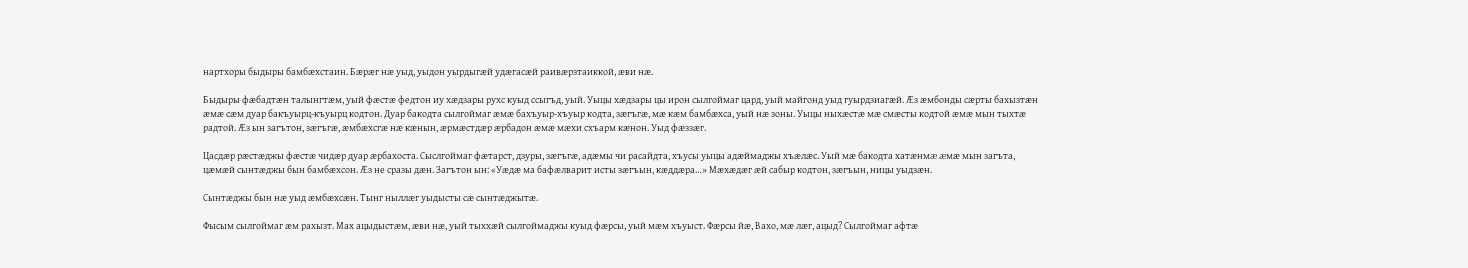нартхоры быдыры бамбæхстаин. Бæрæг нæ уыд, уыдон уырдыгæй удæгасæй раивæрзтаиккой, æви нæ.

Быдыры фæбадтæн талынгтæм, уый фæстæ федтон иу хæдзары рухс куыд ссыгъд, уый. Уыцы хæдзары цы ирон сылгоймаг цард, уый майгонд уыд гуырдзиагæй. Æз æмбонды сæрты бахызтæн æмæ сæм дуар бакъуырц-къуырц кодтон. Дуар бакодта сылгоймаг æмæ бахъуыр-хъуыр кодта, зæгъгæ, мæ кæм бамбæхса, уый нæ зоны. Уыцы ныхæстæ мæ смæсты кодтой æмæ мын тыхтæ радтой. Æз ын загътон, зæгъгæ, æмбæхсгæ нæ кæнын, æрмæстдæр æрбадон æмæ мæхи схъарм кæнон. Уыд фæззæг.

Цасдæр рæстæджы фæстæ чидæр дуар æрбахоста. Сыслгоймаг фæтарст, дзуры, зæгъгæ, адæмы чи расайдта, хъусы уыцы адæймаджы хъæлæс. Уый мæ бакодта хатæнмæ æмæ мын загъта, цæмæй сынтæджы бын бамбæхсон. Æз не сразы дæн. Загътон ын: «Уæдæ ма бафæлварит исты зæгъын, кæддæра…» Мæхæдæг æй сабыр кодтон, зæгъын, ницы уыдзæн.

Сынтæджы бын нæ уыд æмбæхсæн. Тынг ныллæг уыдысты сæ сынтæджытæ.

Фысым сылгоймаг æм рахызт. Мах ацыдыстæм, æви нæ, уый тыххæй сылгоймаджы куыд фæрсы, уый мæм хъуыст. Фæрсы йæ, Вахо, мæ лæг, ацыд? Сылгоймаг афтæ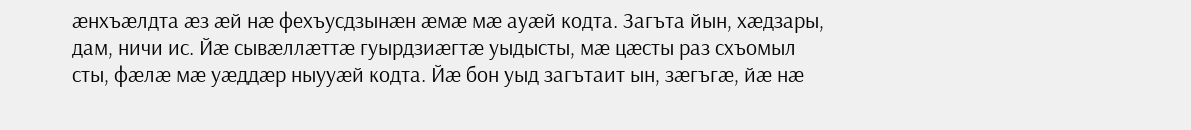æнхъæлдта æз æй нæ фехъусдзынæн æмæ мæ ауæй кодта. Загъта йын, хæдзары, дам, ничи ис. Йæ сывæллæттæ гуырдзиæгтæ уыдысты, мæ цæсты раз схъомыл сты, фæлæ мæ уæддæр ныууæй кодта. Йæ бон уыд загътаит ын, зæгъгæ, йæ нæ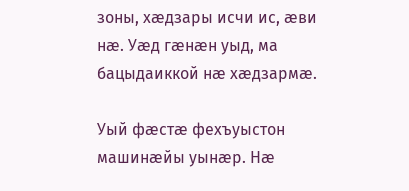зоны, хæдзары исчи ис, æви нæ. Уæд гæнæн уыд, ма бацыдаиккой нæ хæдзармæ.

Уый фæстæ фехъуыстон машинæйы уынæр. Нæ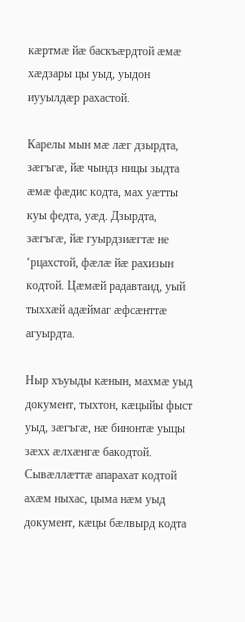кæртмæ йæ баскъæрдтой æмæ хæдзары цы уыд, уыдон иууылдæр рахастой.

Карелы мын мæ лæг дзырдта, зæгъгæ, йæ чындз ницы зыдта æмæ фæдис кодта, мах уæтты куы федта, уæд. Дзырдта, зæгъгæ, йæ гуырдзиæгтæ не ‘рцахстой, фæлæ йæ рахизын кодтой. Цæмæй радавтаид, уый тыххæй адæймаг æфсæнттæ агуырдта.

Ныр хъуыды кæнын, махмæ уыд документ, тыхтон, кæцыйы фыст уыд, зæгъгæ, нæ бинонтæ уыцы зæхх æлхæнгæ бакодтой. Сывæллæттæ апарахат кодтой ахæм ныхас, цыма нæм уыд документ, кæцы бæлвырд кодта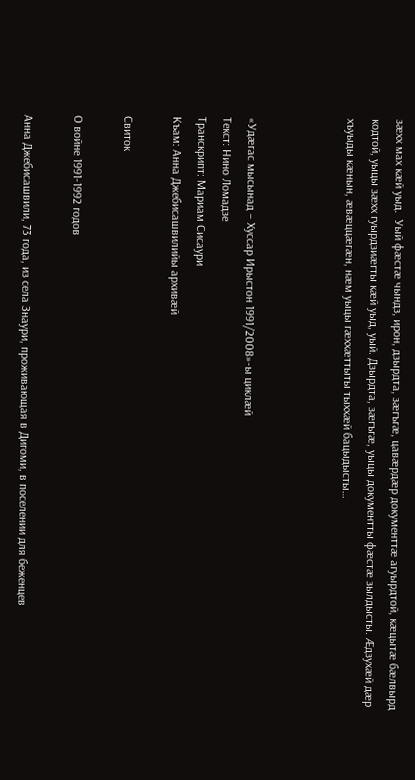зæхх мах кæй уыд.  Уый фæстæ чындз, ирон, дзырдта, зæгъгæ, цавæрдæр документтæ агуырдтой, кæцытæ бæлвырд кодтой, уыцы зæхх гуырдзиæгты кæй уыд, уый. Дзырдта, зæгъгæ, уыцы документты фæстæ зылдысты. Æдзухæй дæр хъуыды кæнын, æвæццæгæн, нæм уыцы гæххæттыты тыххæй бацыдысты…



«Удæгас мысынад – Хуссар Ирыстон 1991/2008»-ы циклæй
Текст: Нино Ломадзе
Транскрипт: Мариам Сисаури
Къам: Анна Джебисашвилийы архивæй

Свиток

О войне 1991-1992 годов

Анна Джебисашвили, 73 года, из села Знаури, проживающая в Дигоми, в поселении для беженцев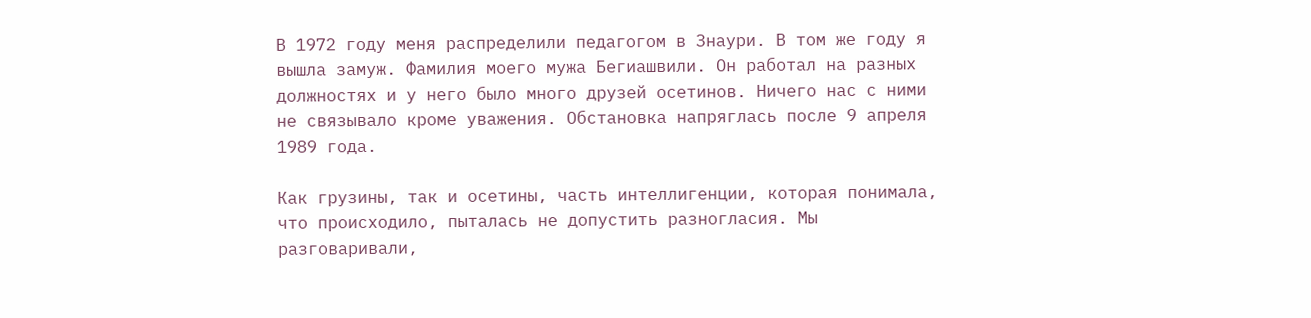В 1972 году меня распределили педагогом в Знаури. В том же году я вышла замуж. Фамилия моего мужа Бегиашвили. Он работал на разных должностях и у него было много друзей осетинов. Ничего нас с ними не связывало кроме уважения. Обстановка напряглась после 9 апреля 1989 года.

Как грузины, так и осетины, часть интеллигенции, которая понимала, что происходило, пыталась не допустить разногласия. Мы разговаривали,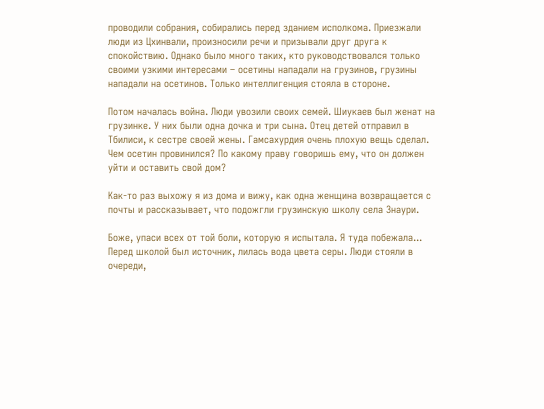проводили собрания, собирались перед зданием исполкома. Приезжали люди из Цхинвали, произносили речи и призывали друг друга к спокойствию. Однако было много таких, кто руководствовался только своими узкими интересами – осетины нападали на грузинов, грузины нападали на осетинов. Только интеллигенция стояла в стороне.

Потом началась война. Люди увозили своих семей. Шиукаев был женат на грузинке. У них были одна дочка и три сына. Отец детей отправил в Тбилиси, к сестре своей жены. Гамсахурдия очень плохую вещь сделал. Чем осетин провинился? По какому праву говоришь ему, что он должен уйти и оставить свой дом?

Как-то раз выхожу я из дома и вижу, как одна женщина возвращается с почты и рассказывает, что подожгли грузинскую школу села Знаури.

Боже, упаси всех от той боли, которую я испытала. Я туда побежала... Перед школой был источник, лилась вода цвета серы. Люди стояли в очереди,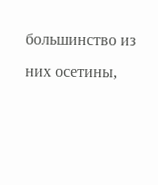большинство из них осетины,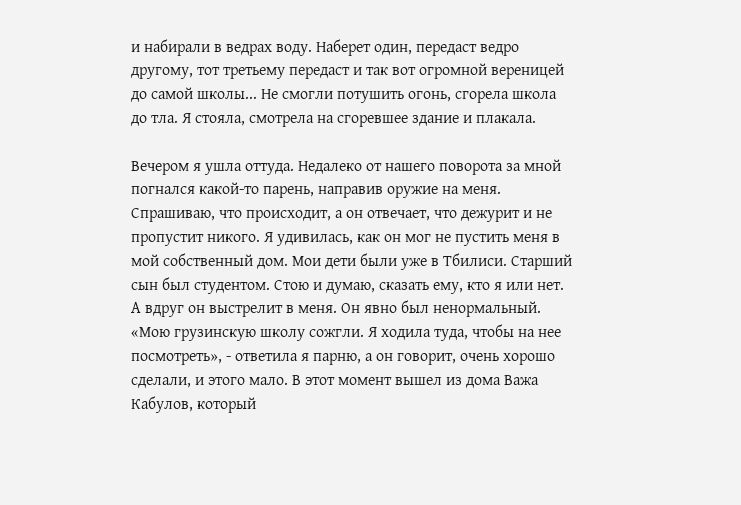и набирали в ведрах воду. Наберет один, передаст ведро другому, тот третьему передаст и так вот огромной вереницей до самой школы... Не смогли потушить огонь, сгорела школа до тла. Я стояла, смотрела на сгоревшее здание и плакала.

Вечером я ушла оттуда. Недалеко от нашего поворота за мной погнался какой-то парень, направив оружие на меня. Спрашиваю, что происходит, а он отвечает, что дежурит и не пропустит никого. Я удивилась, как он мог не пустить меня в мой собственный дом. Мои дети были уже в Тбилиси. Старший сын был студентом. Стою и думаю, сказать ему, кто я или нет. А вдруг он выстрелит в меня. Он явно был ненормальный. «Мою грузинскую школу сожгли. Я ходила туда, чтобы на нее посмотреть», - ответила я парню, а он говорит, очень хорошо сделали, и этого мало. В этот момент вышел из дома Важа Кабулов, который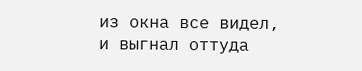из окна все видел, и выгнал оттуда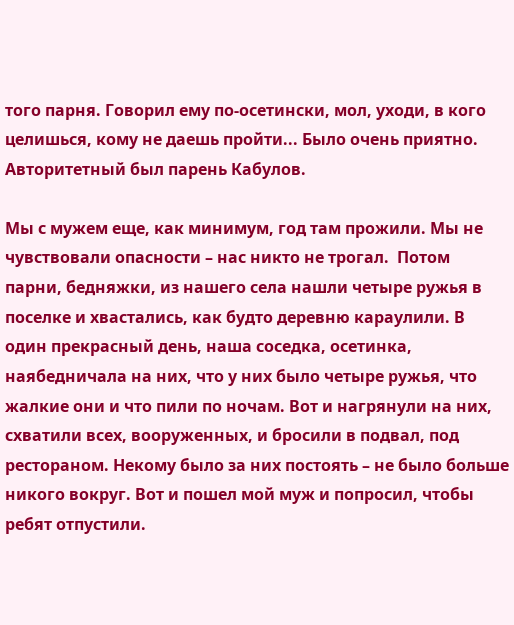того парня. Говорил ему по-осетински, мол, уходи, в кого целишься, кому не даешь пройти... Было очень приятно. Авторитетный был парень Кабулов.

Мы с мужем еще, как минимум, год там прожили. Мы не чувствовали опасности – нас никто не трогал.  Потом парни, бедняжки, из нашего села нашли четыре ружья в поселке и хвастались, как будто деревню караулили. В один прекрасный день, наша соседка, осетинка, наябедничала на них, что у них было четыре ружья, что жалкие они и что пили по ночам. Вот и нагрянули на них, схватили всех, вооруженных, и бросили в подвал, под рестораном. Некому было за них постоять – не было больше никого вокруг. Вот и пошел мой муж и попросил, чтобы ребят отпустили.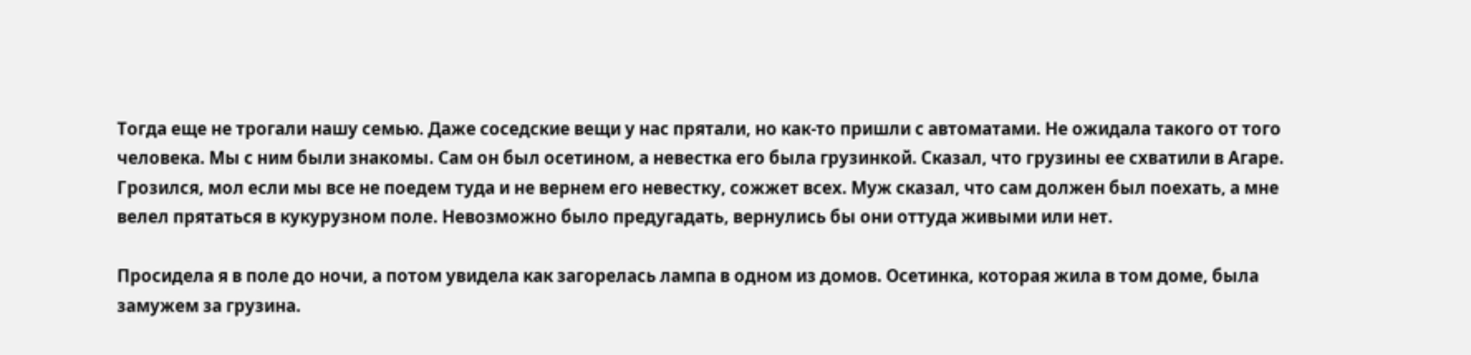Тогда еще не трогали нашу семью. Даже соседские вещи у нас прятали, но как-то пришли с автоматами. Не ожидала такого от того человека. Мы с ним были знакомы. Сам он был осетином, а невестка его была грузинкой. Сказал, что грузины ее схватили в Агаре. Грозился, мол если мы все не поедем туда и не вернем его невестку, сожжет всех. Муж сказал, что сам должен был поехать, а мне велел прятаться в кукурузном поле. Невозможно было предугадать, вернулись бы они оттуда живыми или нет.

Просидела я в поле до ночи, а потом увидела как загорелась лампа в одном из домов. Осетинка, которая жила в том доме, была замужем за грузина.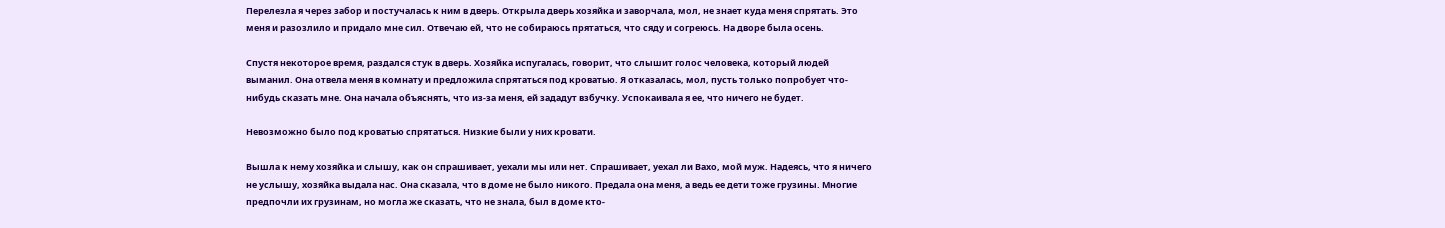Перелезла я через забор и постучалась к ним в дверь. Открыла дверь хозяйка и заворчала, мол, не знает куда меня спрятать. Это меня и разозлило и придало мне сил. Отвечаю ей, что не собираюсь прятаться, что сяду и согреюсь. На дворе была осень.

Спустя некоторое время, раздался стук в дверь. Хозяйка испугалась, говорит, что слышит голос человека, который людей выманил. Она отвела меня в комнату и предложила спрятаться под кроватью. Я отказалась, мол, пусть только попробует что-нибудь сказать мне. Она начала объяснять, что из-за меня, ей зададут взбучку. Успокаивала я ее, что ничего не будет.

Невозможно было под кроватью спрятаться. Низкие были у них кровати.

Вышла к нему хозяйка и слышу, как он спрашивает, уехали мы или нет. Спрашивает, уехал ли Вахо, мой муж. Надеясь, что я ничего не услышу, хозяйка выдала нас. Она сказала, что в доме не было никого. Предала она меня, а ведь ее дети тоже грузины. Многие предпочли их грузинам, но могла же сказать, что не знала, был в доме кто-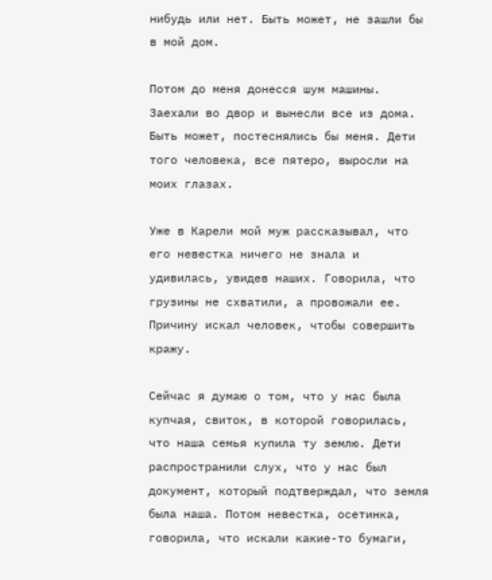нибудь или нет. Быть может, не зашли бы в мой дом.

Потом до меня донесся шум машины. Заехали во двор и вынесли все из дома. Быть может, постеснялись бы меня. Дети того человека, все пятеро, выросли на моих глазах.

Уже в Карели мой муж рассказывал, что его невестка ничего не знала и удивилась, увидев наших. Говорила, что грузины не схватили, а провожали ее. Причину искал человек, чтобы совершить кражу.

Сейчас я думаю о том, что у нас была купчая, свиток, в которой говорилась, что наша семья купила ту землю. Дети распространили слух, что у нас был документ, который подтверждал, что земля была наша. Потом невестка, осетинка, говорила, что искали какие-то бумаги,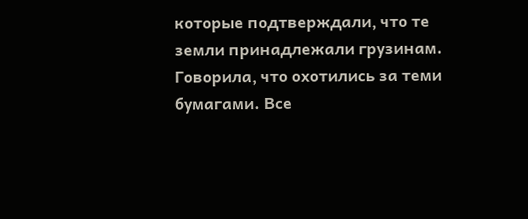которые подтверждали, что те земли принадлежали грузинам. Говорила, что охотились за теми бумагами. Все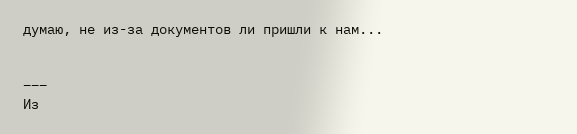думаю, не из-за документов ли пришли к нам...

___
Из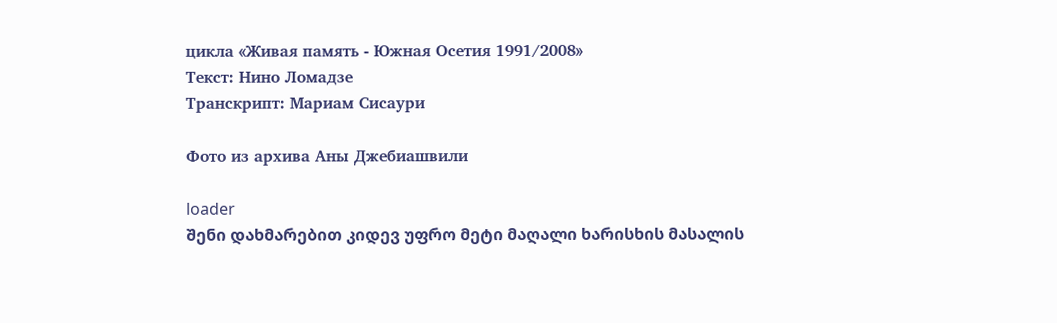цикла «Живая память - Южная Осетия 1991/2008»
Текст: Нино Ломадзе
Транскрипт: Мариам Сисаури

Фото из архива Аны Джебиашвили

loader
შენი დახმარებით კიდევ უფრო მეტი მაღალი ხარისხის მასალის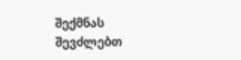შექმნას შევძლებთ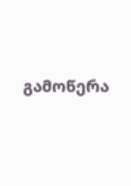გამოწერა